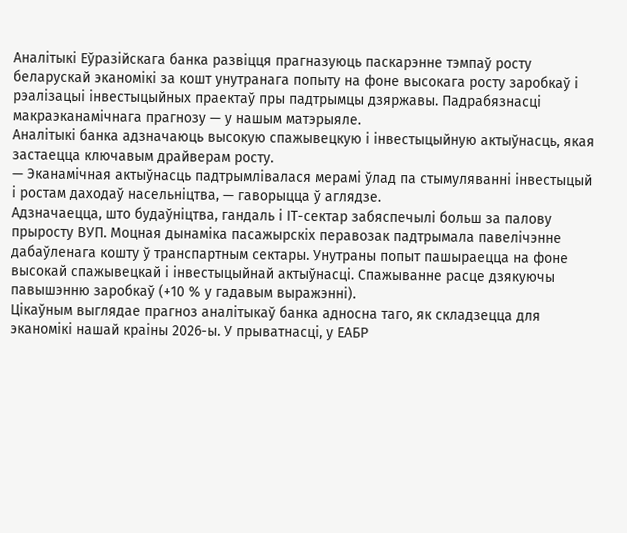Аналітыкі Еўразійскага банка развіцця прагназуюць паскарэнне тэмпаў росту беларускай эканомікі за кошт унутранага попыту на фоне высокага росту заробкаў і рэалізацыі інвестыцыйных праектаў пры падтрымцы дзяржавы. Падрабязнасці макраэканамічнага прагнозу — у нашым матэрыяле.
Аналітыкі банка адзначаюць высокую спажывецкую і інвестыцыйную актыўнасць, якая застаецца ключавым драйверам росту.
— Эканамічная актыўнасць падтрымлівалася мерамі ўлад па стымуляванні інвестыцый і ростам даходаў насельніцтва, — гаворыцца ў аглядзе.
Адзначаецца, што будаўніцтва, гандаль і ІТ-сектар забяспечылі больш за палову прыросту ВУП. Моцная дынаміка пасажырскіх перавозак падтрымала павелічэнне дабаўленага кошту ў транспартным сектары. Унутраны попыт пашыраецца на фоне высокай спажывецкай і інвестыцыйнай актыўнасці. Спажыванне расце дзякуючы павышэнню заробкаў (+10 % у гадавым выражэнні).
Цікаўным выглядае прагноз аналітыкаў банка адносна таго, як складзецца для эканомікі нашай краіны 2026-ы. У прыватнасці, у ЕАБР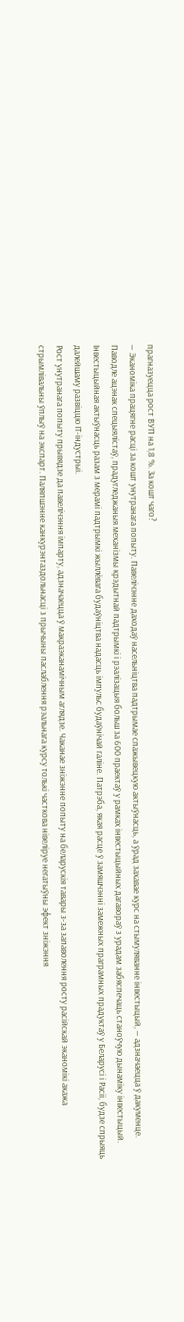прагназуецца рост ВУП на 1,8 %. За кошт чаго?
— Эканоміка працягне расці за кошт унутранага попыту. Павелічэнне даходаў насельніцтва падтрымае спажывецкую актыўнасць, а ўрад захавае курс на стымуляванне інвестыцый, — адзначаецца ў дакуменце.
Паводле ацэнак спецыялістаў, прадугледжаныя механізмы крэдытнай падтрымкі і рэалізацыя больш за 600 праектаў у рамках інвестыцыйных дагавораў з урадам забяспечаць станоўчую дынаміку інвестыцый. Інвестыцыйная актыўнасць разам з мерамі падтрымкі жыллёвага будаўніцтва надасць імпульс будаўнічай галіне. Патрэба, якая расце ў замяшчэнні замежных праграмных прадуктаў у Беларусі і Расіі, будзе спрыяць далейшаму развіццю ІТ-індустрыі.
Рост унутранага попыту прывядзе да павелічэння імпарту, адзначаецца ў макраэканамічным аглядзе. Чаканае зніжэнне попыту на беларускія тавары з-за запаволення росту расійскай эканомікі акажа стрымлівальны ўплыў на экспарт. Паляпшэнне канкурэнтаздольнасці з прычыны паслаблення рэальнага курсу толькі часткова нівеліруе негатыўны эфект зніжэння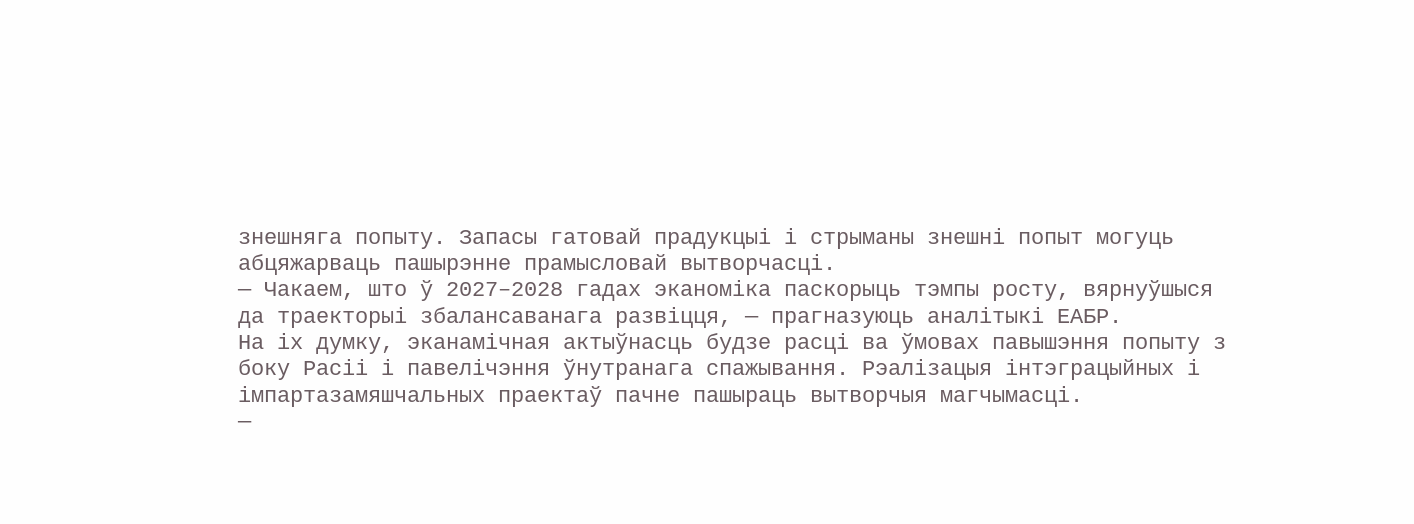знешняга попыту. Запасы гатовай прадукцыі і стрыманы знешні попыт могуць абцяжарваць пашырэнне прамысловай вытворчасці.
— Чакаем, што ў 2027–2028 гадах эканоміка паскорыць тэмпы росту, вярнуўшыся да траекторыі збалансаванага развіцця, — прагназуюць аналітыкі ЕАБР.
На іх думку, эканамічная актыўнасць будзе расці ва ўмовах павышэння попыту з боку Расіі і павелічэння ўнутранага спажывання. Рэалізацыя інтэграцыйных і імпартазамяшчальных праектаў пачне пашыраць вытворчыя магчымасці.
—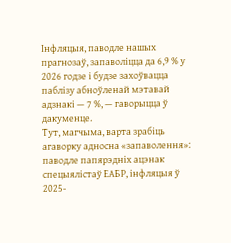Інфляцыя, паводле нашых прагнозаў, запаволіцца да 6,9 % у 2026 годзе і будзе захоўвацца паблізу абноўленай мэтавай адзнакі — 7 %, — гаворыцца ў дакуменце.
Тут, магчыма, варта зрабіць агаворку адносна «запаволення»: паводле папярэдніх ацэнак спецыялістаў ЕАБР, інфляцыя ў 2025-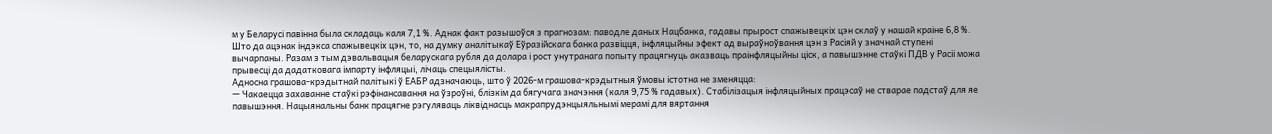м у Беларусі павінна была складаць каля 7,1 %. Аднак факт разышоўся з прагнозам: паводле даных Нацбанка, гадавы прырост спажывецкіх цэн склаў у нашай краіне 6,8 %.
Што да ацэнак індэкса спажывецкіх цэн, то, на думку аналітыкаў Еўразійскага банка развіцця, інфляцыйны эфект ад выраўноўвання цэн з Расіяй у значнай ступені вычарпаны. Разам з тым дэвальвацыя беларускага рубля да долара і рост унутранага попыту працягнуць аказваць праінфляцыйны ціск, а павышэнне стаўкі ПДВ у Расіі можа прывесці да дадатковага імпарту інфляцыі, лічаць спецыялісты.
Адносна грашова-крэдытнай палітыкі ў ЕАБР адзначаюць, што ў 2026-м грашова-крэдытныя ўмовы істотна не зменяцца:
— Чакаецца захаванне стаўкі рэфінансавання на ўзроўні, блізкім да бягучага значэння (каля 9,75 % гадавых). Стабілізацыя інфляцыйных працэсаў не стварае падстаў для яе павышэння. Нацыянальны банк працягне рэгуляваць ліквіднасць макрапрудэнцыяльнымі мерамі для вяртання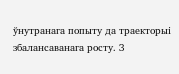ўнутранага попыту да траекторыі збалансаванага росту. З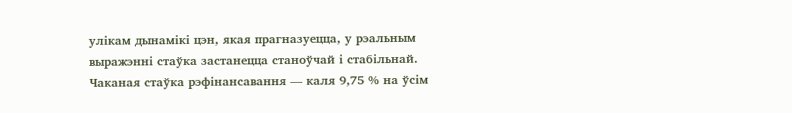улікам дынамікі цэн, якая прагназуецца, у рэальным выражэнні стаўка застанецца станоўчай і стабільнай. Чаканая стаўка рэфінансавання — каля 9,75 % на ўсім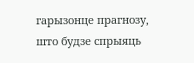гарызонце прагнозу, што будзе спрыяць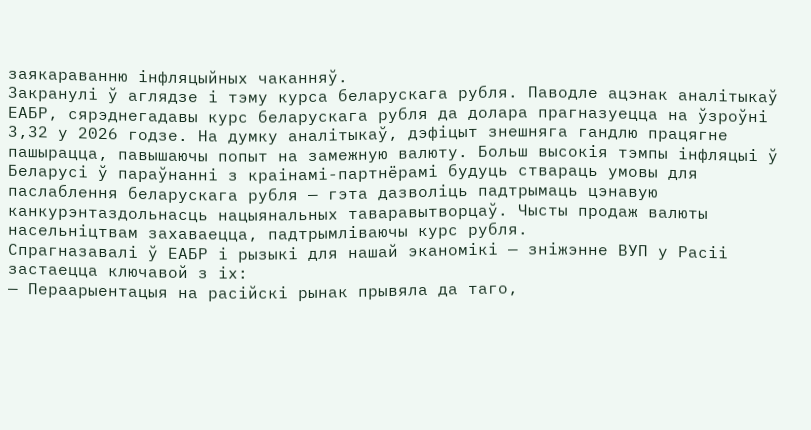заякараванню інфляцыйных чаканняў.
Закранулі ў аглядзе і тэму курса беларускага рубля. Паводле ацэнак аналітыкаў ЕАБР, сярэднегадавы курс беларускага рубля да долара прагназуецца на ўзроўні 3,32 у 2026 годзе. На думку аналітыкаў, дэфіцыт знешняга гандлю працягне пашырацца, павышаючы попыт на замежную валюту. Больш высокія тэмпы інфляцыі ў Беларусі ў параўнанні з краінамі-партнёрамі будуць ствараць умовы для паслаблення беларускага рубля — гэта дазволіць падтрымаць цэнавую канкурэнтаздольнасць нацыянальных таваравытворцаў. Чысты продаж валюты насельніцтвам захаваецца, падтрымліваючы курс рубля.
Спрагназавалі ў ЕАБР і рызыкі для нашай эканомікі — зніжэнне ВУП у Расіі застаецца ключавой з іх:
— Пераарыентацыя на расійскі рынак прывяла да таго,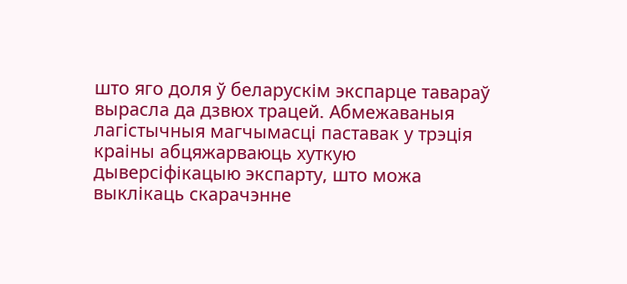што яго доля ў беларускім экспарце тавараў вырасла да дзвюх трацей. Абмежаваныя лагістычныя магчымасці паставак у трэція краіны абцяжарваюць хуткую дыверсіфікацыю экспарту, што можа выклікаць скарачэнне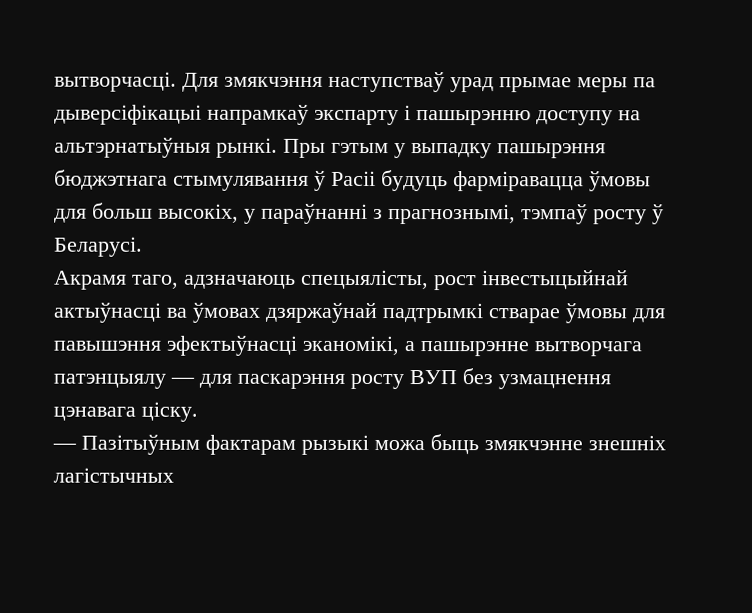вытворчасці. Для змякчэння наступстваў урад прымае меры па дыверсіфікацыі напрамкаў экспарту і пашырэнню доступу на альтэрнатыўныя рынкі. Пры гэтым у выпадку пашырэння бюджэтнага стымулявання ў Расіі будуць фарміравацца ўмовы для больш высокіх, у параўнанні з прагнознымі, тэмпаў росту ў Беларусі.
Акрамя таго, адзначаюць спецыялісты, рост інвестыцыйнай актыўнасці ва ўмовах дзяржаўнай падтрымкі стварае ўмовы для павышэння эфектыўнасці эканомікі, а пашырэнне вытворчага патэнцыялу — для паскарэння росту ВУП без узмацнення цэнавага ціску.
— Пазітыўным фактарам рызыкі можа быць змякчэнне знешніх лагістычных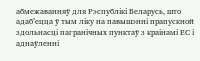абмежаванняў для Рэспублікі Беларусь, што адаб’ецца ў тым ліку на павышэнні прапускной здольнасці пагранічных пунктаў з краінамі ЕС і аднаўленні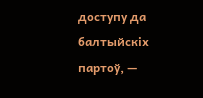доступу да балтыйскіх партоў, —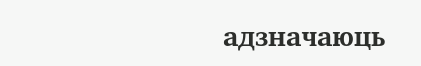адзначаюць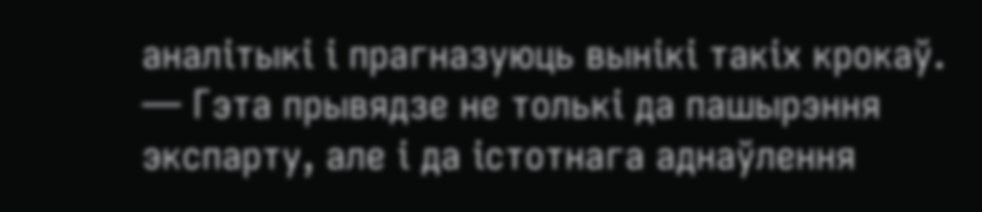аналітыкі і прагназуюць вынікі такіх крокаў. — Гэта прывядзе не толькі да пашырэння экспарту, але і да істотнага аднаўлення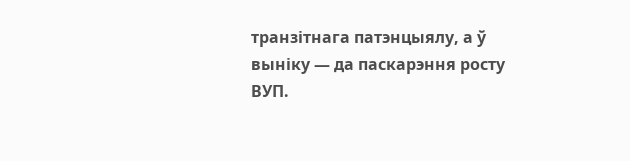транзітнага патэнцыялу, а ў выніку — да паскарэння росту ВУП.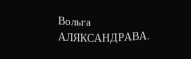Вольга АЛЯКСАНДРАВА.